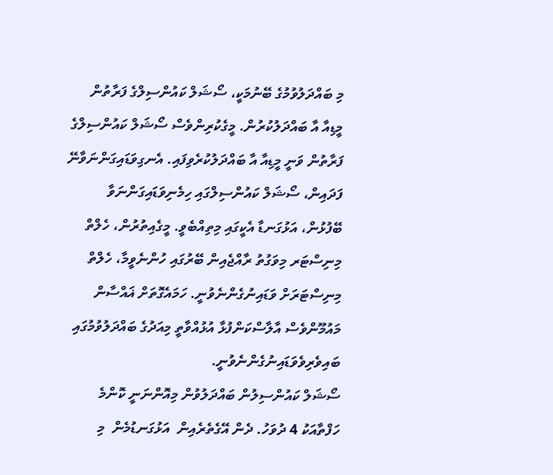މި ބައްދަލުވުމުގެ ބޭނުމަކީ، ސޯޝަލް ކައުންސިލްގެ ފަރާތުން މީޑިއާ އާ ބައްދަލުކުރުން. މީގެކުރިންވެސް ސޯޝަލް ކައުންސިލްގެ ފަރާތުން ވަނީ މީޑިއާ އާ ބައްދަލުކުރެވިފައި. އެނގިވަޑައިގަންނަވާނޭ ފަދައިން، ސޯޝަލް ކައުންސިލްގައި ހިމެނިވަޑައިގަންނަވާ ބޭފުޅުން، އަޅުގަނޑާ އެކީގައި މިތިއްބެވީ. މީގެއިތުރުން، ހެލްތް މިނިސްޓަރ މިވަގުތު ރާއްޖެއިން ބޭރުގައި ހުންނެވީމާ، ހެލްތް މިނިސްޓަރަށް ވަޑައިނުގެންނެވުނީ. ހަމައެގޮތަށް ޣައްސާން މައުމޫންވެސް އާލާސްކަންފުޅާ އުޅުއްވާތީ މިއަދުގެ ބައްދަލުވުމުގައި ބައިވެރިވެވަޑައިނުގެންނެވުނީ.
ސޯޝަލް ކައުންސިލުން ބައްދަލުވުން މިއޮންނަނީ ކޮންމެ ހަފްތާއަކު 4 ދުވަހު. ދެން އޭގެތެރެއިން  އަޅުގަނޑުމެން  މި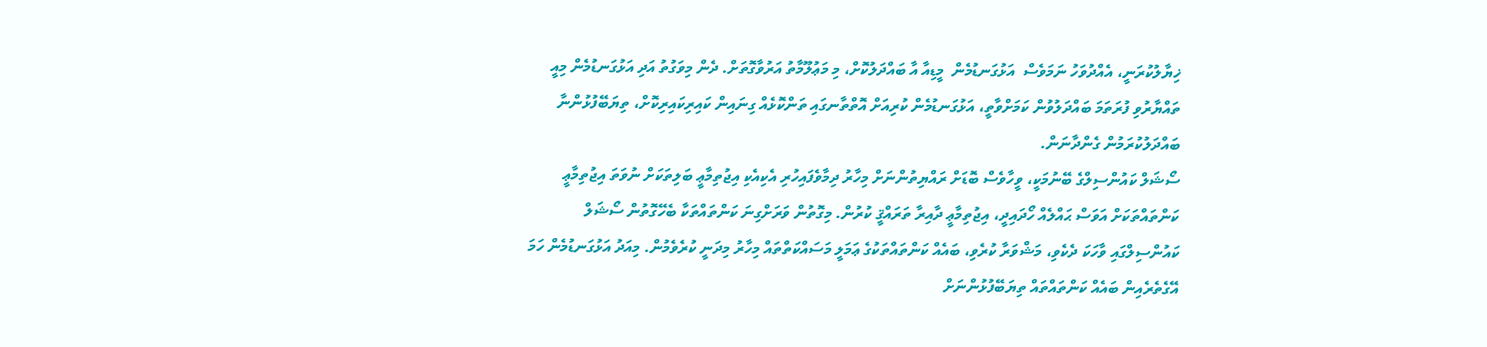ޚިޔާލުކުރަނީ، އެއްދުވަހު ނަމަވެސް  އަޅުގަނޑުމެން  މީޑިއާ އާ ބައްދަލުކޮށް، މި މަޢުލޫމާތު އަރުވާގޮތަށް. ދެން މިވަގުތު އަދި އަޅުގަނޑުމެން މިއީ ތައްޔާރުވި ފުރަތަމަ ބައްދަލުވުން ކަމަށްވާތީ، އަޅުގަނޑުމެން ކުރިއަށް އޮތްތާނގައި ތަންކޮޅެއް ގިނައިން ކައިރިކައިރިކޮށް، ތިޔަބޭފުޅުންނާ ބައްދަލުކުރަމުން ގެންދާނަން.
ސޯޝަލް ކައުންސިލްގެ ބޭނުމަކީ، ވީހާވެސް ބޮޑަށް ރައްޔިތުންނަށް މިހާރު ދިމާވެފައިހުރި އެކިއެކި އިޖުތިމާޢީ ބަލިތަކަށް ނުވަތަ އިޖުތިމާޢީ ކަންތައްތަކަށް އަވަސް ޙައްލެއް ހޯދައިދީ، އިޖުތިމާޢީ ދާއިރާ ތަރައްޤީ ކުރުން. މިގޮތުން ވަރަށްގިނަ ކަންތައްތަކާ ބެހޭގޮތުން ސޯޝަލް ކައުންސިލްގައި ވާހަކަ ދެކެވި، މަޝްވަރާ ކުރެވި، ބައެއް ކަންތައްތަކުގެ ޢަމަލީ މަސައްކަތްތައް މިހާރު މިދަނީ ކުރެވެމުން. މިއަދު އަޅުގަނޑުމެން ހަމަ އޭގެތެރެއިން ބައެއް ކަންތައްތައް ތިޔަބޭފުޅުންނަށް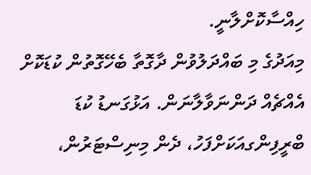ހިއްސާކޮށްލާނީ.
މިއަދުގެ މި ބައްދަލުވުން ދާގޮތާ ބެހޭގޮތުން ކުޑަކޮށް އެއްޗެއް ދަންނަވާލާނަން. އަޅުގަނޑު ކުޑަ ބްރީފިންގއަކަށްފަހު، ދެން މިނިސްޓަރުން،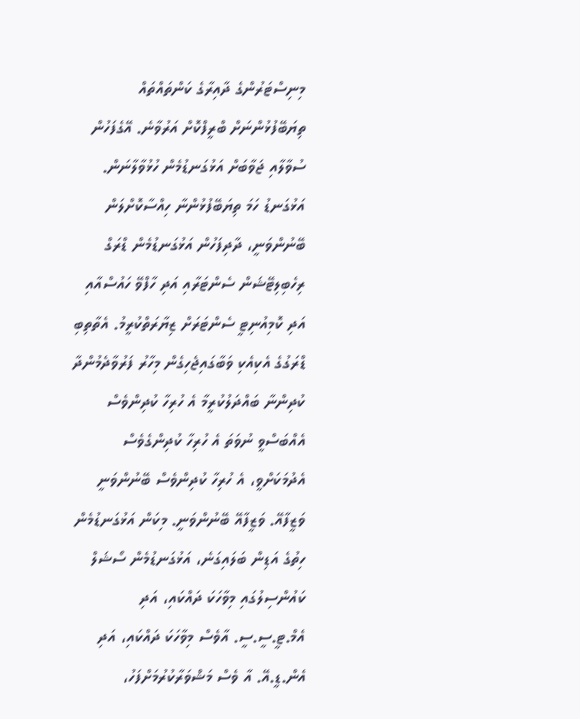މިނިސްޓަރުންގެ ދާއިރާގެ ކަންތައްތައް ތިޔަބޭފުޅުންނަށް ބްރީފްކޮށް އަރުވާނެ. އޭގެފަހުން ސުވާލާއި ޖަވާބަށް އަޅުގަނޑުމެން ހުޅުވާލާނަން.
އަޅުގަނޑު ހަމަ ތިޔަބޭފުޅުންނާ ހިއްސާކޮށްލަން ބޭނުންވަނީ، ދާދިފަހުން އަޅުގަނޑުމެން ޑްރަގް ރިހެބިލިޓޭޝަން ސެންޓަރާއި އަދި ހާފްވޭ ހައުސްއާއި އަދި ކޮމިއުނިޓީ ސެންޓަރަށް ޒިޔާރަތްކުރީމު. އެތާތިބި ޑްރަގުގެ އެކިއެކި ވަބާގައިޖެހިގެން މިހާރު ފަރުވާދެމުންދާ ކުދިންނާ ބައްދަލުކުރީމާ އެ ހުރިހާ ކުދިންވެސް އެއްބަސްވީ ނުވަތަ އެ ހުރިހާ ކުދިންގެވެސް އެދުމަކަށްވީ، އެ ހުރިހާ ކުދިންވެސް ބޭނުންވަނީ ވަޒީފާއޭ. ވަޒީފާއޭ ބޭނުންވަނީ. މިކަން އަޅުގަނޑުމެން ހިތުގެ އަޑިން ބަލައިގަނެ، އަޅުގަނޑުމެން ސޯޝަލް ކައުންސިލުގައި މިވާހަކަ ދައްކައި، އަދި އެމް.ޓީ.ސީ.ސީ. އާވެސް މިވާހަކަ ދައްކައި، އަދި އެން.ޑީ.އޭ. އާ ވެސް މަޝްވަރާކުރުމަށްފަހު،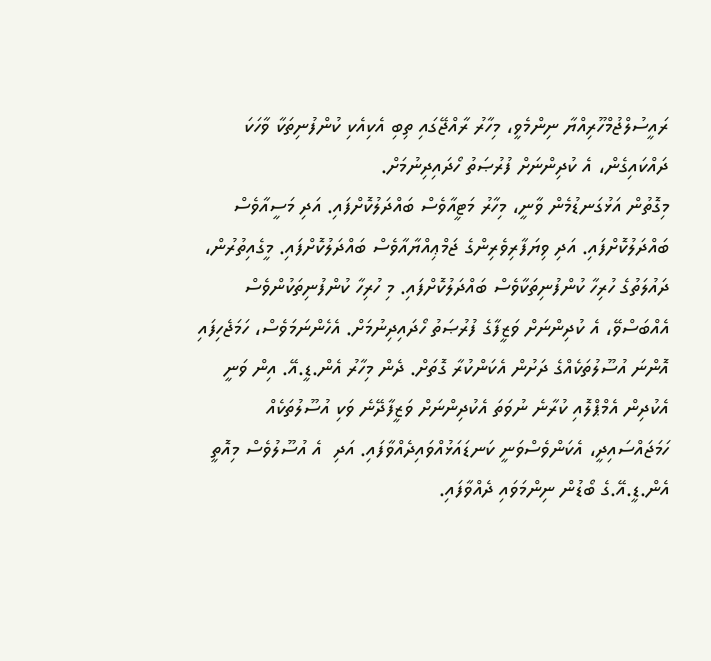ރައީސުލްޖުމްހޫރިއްޔާ ނިންމެވީ، މިހާރު ރާއްޖޭގައި ތިބި އެކިއެކި ކުންފުނިތަކާ ވާހަކަ ދައްކައިގެން، އެ ކުދިންނަށް ފުރުޞަތު ހޯދައިދިނުމަށް.
މިގޮތުން އަޅުގަނޑުމެން ވާނީ، މިހާރު މަޓީއާވެސް ބައްދަލުކޮށްފައި. އަދި މަސީއާވެސް ބައްދަލުކޮށްފައި. އަދި ވިޔަފާރިވެރިންގެ ޖަމްޢިއްޔާއާވެސް ބައްދަލުކޮށްފައި. މީގެއިތުރުން، ދައުލަތުގެ ހުރިހާ ކުންފުނިތަކާވެސް ބައްދަލުކޮށްފައި. މި ހުރިހާ ކުންފުނިތަކުންވެސް އެއްބަސްވޭ، އެ ކުދިންނަށް ވަޒީފާގެ ފުރުޞަތު ހޯދައިދިނުމަށް. އެހެންނަމަވެސް، ހަމަޖެހިފައި އޮންނަ އުސޫލުތަކެއްގެ ދަށުން އެކަންކުރާ ގޮތަށް. ދެން މިހާރު އެން.ޑީ.އޭ. އިން ވަނީ އެކުދިން އެމްޕްލޮއި ކުރާނެ ނުވަތަ އެކުދިންނަށް ވަޒީފާދޭނެ ވަކި އުސޫލުތަކެއް ހަމަޖައްސައިދީ، އެކަންވެސްވަނީ ކަނޑައަޅުއްވައިދެއްވާފައި. އަދި  އެ އުސޫލުވެސް މިއޮތީ އެން.ޑީ.އޭ.ގެ ބޯޑުން ނިންމަވައި ދެއްވާފައި.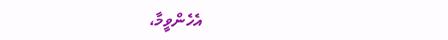އެހެންވީމާ،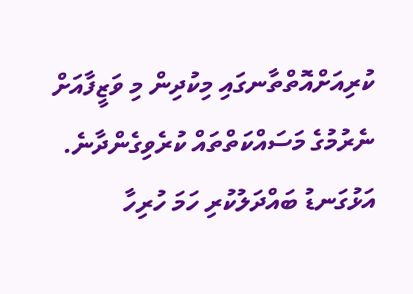ކުރިއަށްއޮތްތާނގައި މިކުދިން މި ވަޒީފާއަށް ނެރުމުގެ މަސައްކަތްތައް ކުރެވިގެންދާނެ. އަޅުގަނޑު ބައްދަލުކުރި ހަމަ ހުރިހާ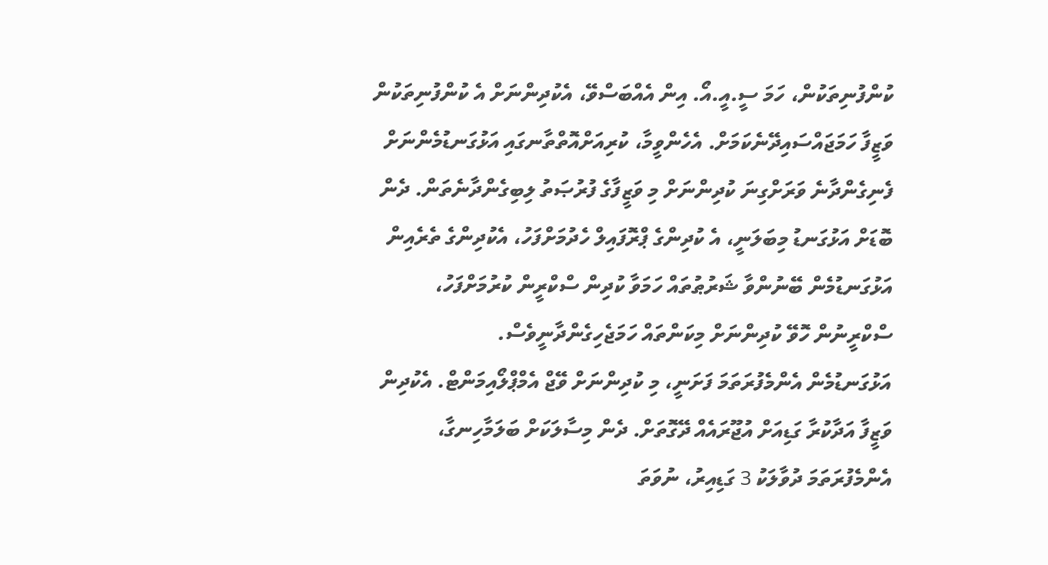ކުންފުނިތަކުން، ހަމަ ސީ.އީ.އޯ. އިން އެއްބަސްވޭ، އެކުދިންނަށް އެ ކުންފުނިތަކުން ވަޒީފާ ހަމަޖައްސައިދޭނެކަމަށް. އެހެންވީމާ، ކުރިއަށްއޮތްތާނގައި އަޅުގަނޑުމެންނަށް ފެނިގެންދާނެ ވަރަށްގިނަ ކުދިންނަށް މި ވަޒީފާގެ ފުރުޞަތު ލިބިގެންދާނެތަން. ދެން ބޮޑަށް އަޅުގަނޑު މިބަލަނީ، އެ ކުދިންގެ ޕްރޮފައިލް ހެދުމަށްފަހު، އެކުދިންގެ ތެރެއިން އަޅުގަނޑުމެން ބޭނުންވާ ޝަރުޠުތައް ހަމަވާ ކުދިން ސްކްރީން ކުރުމަށްފަހު، ސްކްރީނުން ހޮވޭ ކުދިންނަށް މިކަންތައް ހަމަޖެހިގެންދާނީވެސް.
އަޅުގަނޑުމެން އެންމެފުރަތަމަ ފަށަނީ، މި ކުދިންނަށް ވޭޖް އެމްޕްލޯއިމަންޓް. އެކުދިން ވަޒީފާ އަދާކުރާ ގަޑިއަށް އުޖޫރައެއް ދޭގޮތަށް. ދެން މިސާލަކަށް ބަލަމާހިނގާ، އެންމެފުރަތަމަ ދުވާލަކު 3 ގަޑިއިރު، ނުވަތަ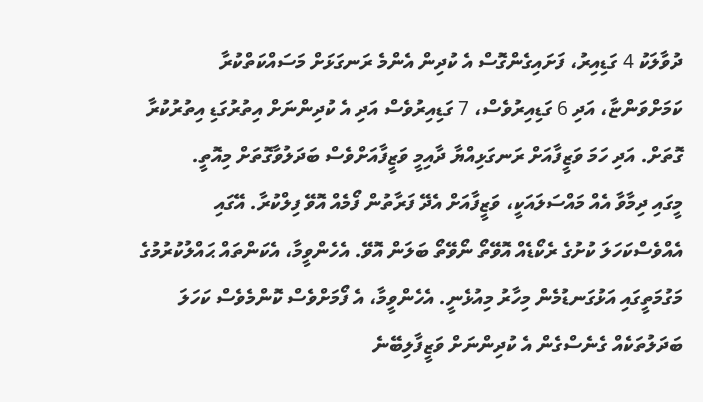ދުވާލަކު 4 ގަޑިއިރު، ފަށައިގެންގޮސް އެ ކުދިން އެންމެ ރަނގަޅަށް މަސައްކަތްކުރާ ކަމަށްވަންޏާ، އަދި 6 ގަޑިއިރުވެސް، 7 ގަޑިއިރުވެސް އަދި އެ ކުދިންނަށް އިތުރުގަޑި އިތުރުކުރާ ގޮތަށް. އަދި ހަމަ ވަޒީފާއަށް ރަނގަޅިއްޔާ ދާއިމީ ވަޒީފާއަށްވެސް ބަދަލުވާގޮތަށް މިއޮތީ.
މީގައި ދިމާވާ އެއް މައްސަލައަކީ، ވަޒީފާއަށް އެދޭ ފަރާތުން ފޯމެއް އޮވޭ ފިލްކުރާ. އޭގައި އެއްވެސްކަހަލަ ކުށުގެ ރެކޯޑެއް އޮވޭތޯ ނޯވޭތޯ ބަލަން އޮވޭ. އެހެންވީމާ، އެކަންތައް ޙައްލުކުރުމުގެ މަގުމަތީގައި އަޅުގަނޑުމެން މިހާރު މިއުޅެނީ. އެހެންވީމާ، އެ ފޯމަށްވެސް ކޮންމެވެސް ކަހަލަ ބަދަލުތަކެއް ގެނެސްގެން އެ ކުދިންނަށް ވަޒީފާލިބޭނެ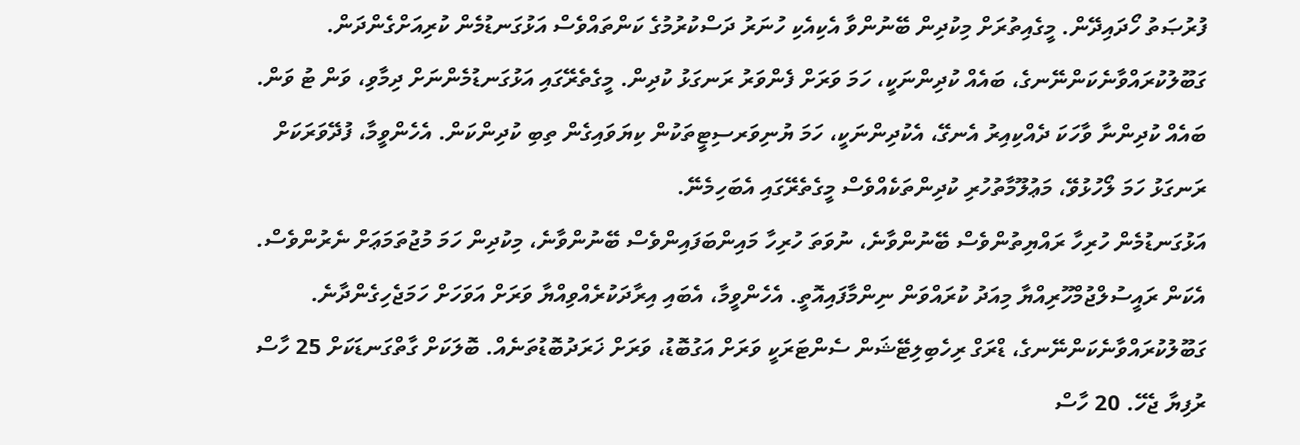ފުރުޞަތު ހޯދައިދޭން. މީގެއިތުރަށް މިކުދިން ބޭނުންވާ އެކިއެކި ހުނަރު ދަސްކުރުމުގެ ކަންތައްވެސް އަޅުގަނޑުމެން ކުރިއަށްގެންދަން. ގަބޫލުކުރައްވާނެކަންނޭނގެ، ބައެއް ކުދިންނަކީ، ހަމަ ވަރަށް ފެންވަރު ރަނގަޅު ކުދިން. މީގެތެރޭގައި އަޅުގަނޑުމެންނަށް ދިމާވި، ވަން ޓު ވަން. ބައެއް ކުދިންނާ ވާހަކަ ދެއްކިއިރު އެނގޭ، އެކުދިންނަކީ، ހަމަ ޔުނިވަރސިޓީތަކުން ކިޔަވައިގެން ތިބި ކުދިންކަން. އެހެންވީމާ، ފުދޭވަރަކަށް ރަނގަޅު ހަމަ ލޯހުޅުވޭ، މަޢުލޫމާތުހުރި ކުދިންތަކެއްވެސް މީގެތެރޭގައި އެބަހިމެނޭ.
އަޅުގަނޑުމެން ހުރިހާ ރައްޔިތުންވެސް ބޭނުންވާނެ، ނުވަތަ ހުރިހާ މައިންބަފައިންވެސް ބޭނުންވާނެ، މިކުދިން ހަމަ މުޖުތަމަޢަށް ނެރުންވެސް. އެކަން ރައީސުލްޖުމްހޫރިއްޔާ މިއަދު ކުރައްވަން ނިންމާފައިއޮތީ. އެހެންވީމާ، އެބައި އިރާދަކުރެއްވިއްޔާ ވަރަށް އަވަހަށް ހަމަޖެހިގެންދާނެ.
ގަބޫލުކުރައްވާނެކަންނޭނގެ، ޑްރަގް ރިހެބިލިޓޭޝަން ސެންޓަރަކީ ވަރަށް އަގުބޮޑު، ވަރަށް ޚަރަދުބޮޑުތަނެއް. ބޮލަކަށް ގާތްގަނޑަކަށް 25 ހާސް ރުފިޔާ ޖެހޭ. 20 ހާސް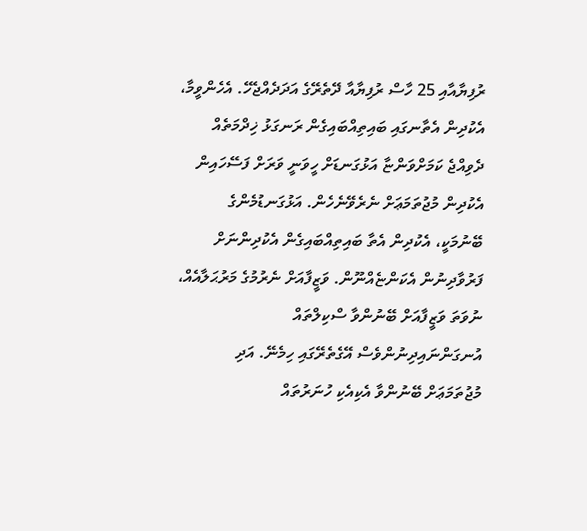ރުފިޔާއާއި 25 ހާސް ރުފިޔާއާ ދޭތެރޭގެ އަދަދެއްޖެހޭ. އެހެންވީމާ، އެކުދިން އެތާނގައި ބައިތިއްބައިގެން ރަނގަޅު ޚިދްމަތެއް ދެވިއްޖެ ކަމަށްވަންޏާ އަޅުގަނޑަށް ހީވަނީ ވަރަށް ފަސޭހައިން އެކުދިން މުޖުތަމަޢަށް ނެރެވޭނެހެން. އަޅުގަނޑުމެންގެ ބޭނުމަކީ، އެކުދިން އެތާ ބައިތިއްބައިގެން އެކުދިންނަށް ފަރުވާދިނުން އެކަންޏެއްނޫން. ވަޒީފާއަށް ނެރުމުގެ މަރުޙަލާއެއް، ނުވަތަ ވަޒީފާއަށް ބޭނުންވާ ސްކިލްތައް އުނގަންނައިދިނުންވެސް އޭގެތެރޭގައި ހިމެނޭ. އަދި މުޖުތަމަޢަށް ބޭނުންވާ އެކިއެކި ހުނަރުތައް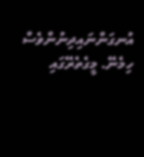އުނގަންނައިދިނުންވެސް ހިމެނޭ. މީގެތެރޭގައި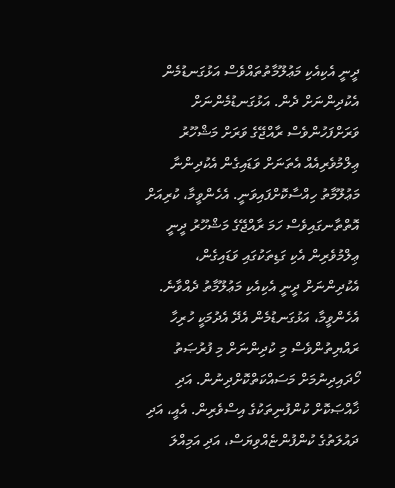ދީނީ އެކިއެކި މަޢުލޫމާތުތައްވެސް އަޅުގަނޑުމެން އެކުދިންނަށް ދެން. އަޅުގަނޑުމެންނަށް ވަރަށްފަހުންވެސް ރާއްޖޭގެ ވަރަށް މަޝްހޫރު ޢިލްމުވެރިއެއް އެތަނަށް ވަޑައިގެން އެކުދިންނާ މަޢުލޫމާތު ހިއްސާކޮށްފައިވަނީ. އެހެންވީމާ، ކުރިއަށް އޮތްތާނގައިވެސް ހަމަ ރާއްޖޭގެ މަޝްހޫރު ދީނީ ޢިލްމުވެރިން އެކި ގަޑިތަކުގައި ވަޑައިގެން، އެކުދިންނަށް ދީނީ އެކިއެކި މަޢުލޫމާތު ދެއްވާނެ.
އެހެންވީމާ، އަޅުގަނޑުމެން އެދޭ އެދުމަކީ ހުރިހާ ރައްޔިތުންވެސް މި ކުދިންނަށް މި ފުރުޞަތު ހޯދައިދިނުމަށް މަސައްކަތްކޮށްދިނުން. އަދި ޚާއްޞަކޮށް ކުންފުނިތަކުގެ އިސްވެރިން. އެއީ، އަދި ދައުލަތުގެ ކުންފުންޏެއްވިޔަސް، އަދި އަމިއްލަ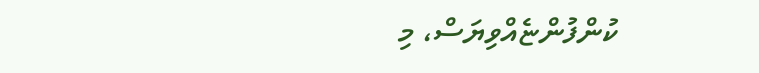ކުންފުންޏެއްވިޔަސް، މި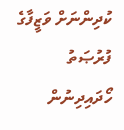ކުދިންނަށް ވަޒީފާގެ ފުރުޞަތު ހޯދައިދިނުން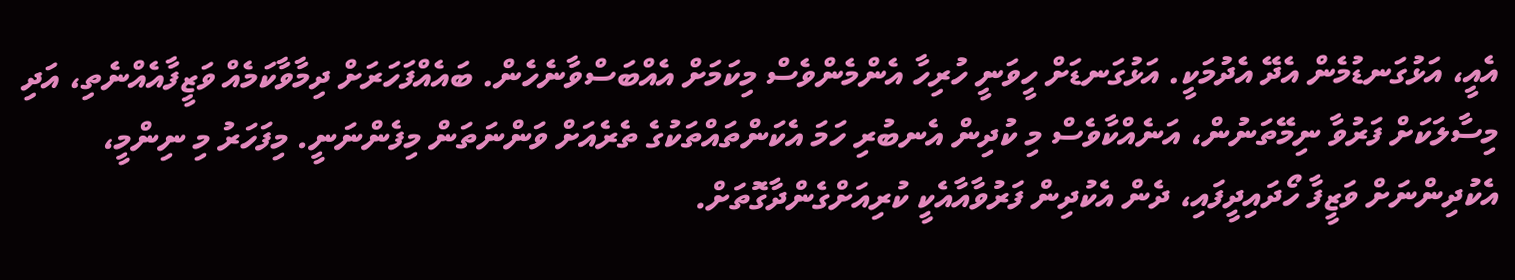އެއީ، އަޅުގަނޑުމެން އެދޭ އެދުމަކީ. އަޅުގަނޑަށް ހީވަނީ ހުރިހާ އެންމެންވެސް މިކަމަށް އެއްބަސްވާނެހެން. ބައެއްފަހަރަށް ދިމާވާކަމެއް ވަޒީފާއެއްނެތި، އަދި މިސާލަކަށް ފަރުވާ ނިމޭތަނުން، އަނެއްކާވެސް މި ކުދިން އެނބުރި ހަމަ އެކަންތައްތަކުގެ ތެރެއަށް ވަންނަތަން މިފެންނަނީ. މިފަހަރު މި ނިންމީ، އެކުދިންނަށް ވަޒީފާ ހޯދައިދީފައި، ދެން އެކުދިން ފަރުވާއާއެކީ ކުރިއަށްގެންދާގޮތަށް.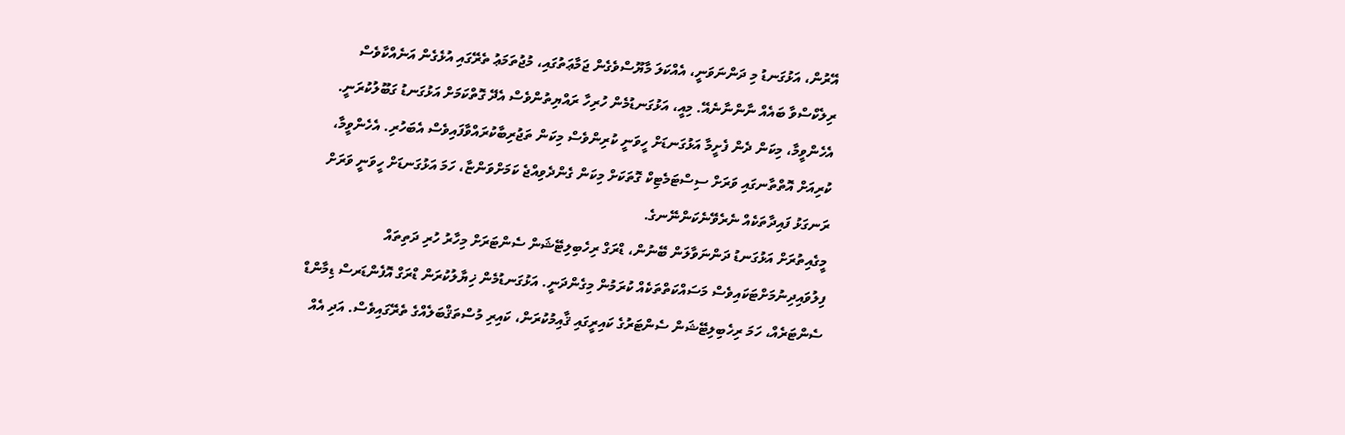އޭރުން، އަޅުގަނޑު މި ދަންނަވަނީ، އެއްކަލަ މާޔޫސްވެގެން ޖަމާޢަތުގައި، މުޖުތަމަޢު ތެރޭގައި އުޅެގެން އަނެއްކާވެސް ރިލެކްސްވާ ބައެއް ނާންނާނެއޭ. މިއީ، އަޅުގަނޑުމެން ހުރިހާ ރައްޔިތުންވެސް އެދޭ ގޮތްކަމަށް އަޅުގަނޑު ގަބޫލުކުރަނީ. އެހެންވީމާ، މިކަން ދެން ފެށީމާ އަޅުގަނޑަށް ހީވަނީ ކުރިންވެސް މިކަން ތަޖުރިބާކުރައްވާފައިވެސް އެބަހުރި. އެހެންވީމާ، ކުރިއަށް އޮތްތާނގައި ވަރަށް ސިސްޓަމެޓިކް ގޮތަކަށް މިކަން ގެންދެވިއްޖެ ކަމަށްވަންޏާ، ހަމަ އަޅުގަނޑަށް ހީވަނީ ވަރަށް ރަނގަޅު ފައިދާތަކެއް ނެރެވޭނެކަންނޭނގެ.
މީގެއިތުރަށް އަޅުގަނޑު ދަންނަވާލަން ބޭނުން، ޑްރަގް ރިހެބިލިޓޭޝަން ސެންޓަރަށް މިހާރު ހުރި ދަތިތައް ފިލުވައިދިނުމަށްޓަކައިވެސް މަސައްކަތްތަކެއް ކުރަމުން މިގެންދަނީ. އަޅުގަނޑުމެން ޚިޔާލުކުރަން ޑްރަގް އޮފެންޑަރސް ޑިމާންޑް ސެންޓަރެއް، ހަމަ ރިހެބިލިޓޭޝަން ސެންޓަރުގެ ކައިރީގައި ޤާއިމުކުރަން، ކައިރި މުސްތަޤްބަލެއްގެ ތެރޭގައިވެސް. އަދި އެއް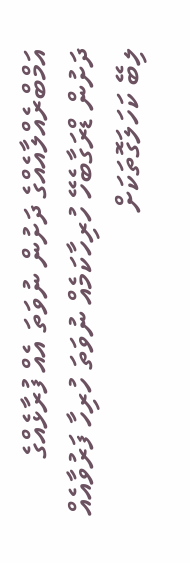އަމްބްރެއްލާއެއްގެ ދަށުން ނުވަތަ އެއް ފުރާޅެއްގެ ދަށުން ޑްރަގާބެހޭ ހުރިހާކަމެއް ނުވަތަ ހުރިހާ ފަރުވާއެއް ލިބޭ ކަހަލަގޮތަކަށް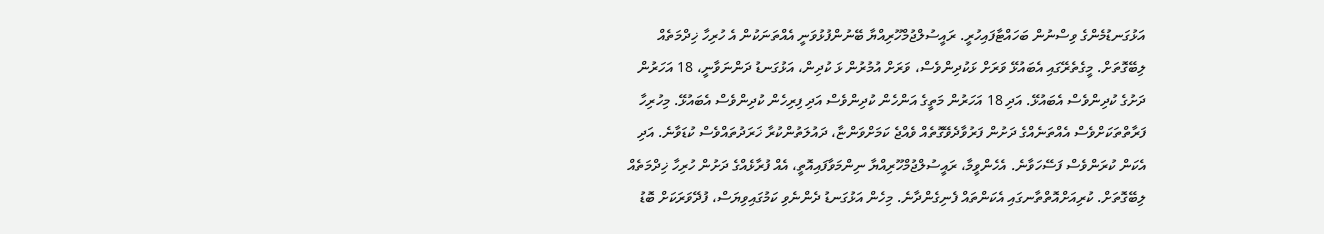އަޅުގަނޑުމެންގެ ވިސްނުން ބަހައްޓާފައިހުރީ. ރައީސުލްޖުމްހޫރިއްޔާ ބޭނުންފުޅުވަނީ އެއްތަނަކުން އެ ހުރިހާ ޚިދްމަތެއް ލިބޭގޮތަށް. މީގެތެރޭގައި އެބައުޅޭ ވަރަށް ޅަކުދިންވެސް، ވަރަށް އުމުރުން ޅަ ކުދިން، އަޅުގަނޑު ދަންނަވާނީ، 18 އަހަރުން ދަށުގެ ކުދިންވެސް އެބައުޅޭ. އަދި 18 އަހަރުން މަތީގެ އަންހެން ކުދިންވެސް އަދި ފިރިހެން ކުދިންވެސް އެބައުޅޭ. މިހުރިހާ ފަރާތްތަކަށްވެސް އެއްތަނެއްގެ ދަށުން ފަރުވާދެވޭގޮތެއް ވެއްޖެ ކަމަށްވަންޏާ، ދައުލަތުންކުރާ ޚަރަދުތައްވެސް ކުޑަވާނެ. އަދި އެކަން ކުރަންވެސް ފަސޭހަވާނެ. އެހެންވީމާ، ރައީސުލްޖުމްހޫރިއްޔާ ނިންމަވާފައިއޮތީ، އެއް ފުރާޅެއްގެ ދަށުން ހުރިހާ ޚިދްމަތެއް ލިބޭގޮތަށް. ކުރިއަށްއޮތްތާނގައި އެކަންތައް ފެނިގެންދާނެ. މިހެން އަޅުގަނޑު ދެންނެވި ކަމުގައިވިޔަސް، ފުދޭވަރަކަށް ބޮޑު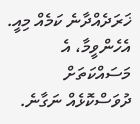ޚަރަދެއްދާނެ ކަމެއް މިއީ. އެހެންވީމާ، އެ މަސައްކަތަށް ދުވަސްކޮޅެއް ނަގާނެ.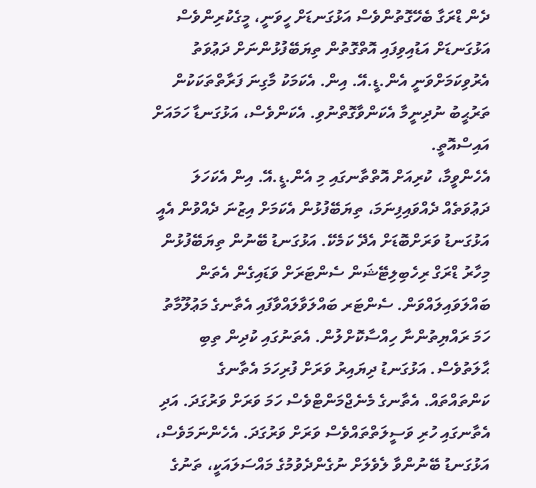ދެން ޑްރަގާ ބެހޭގޮތުންވެސް އަޅުގަނޑަށް ހީވަނީ، މީގެކުރިންވެސް އަޅުގަނޑަށް އަޑުއިވިފައި އޮތްގޮތުން ތިޔަބޭފުޅުންނަށް ދަޢުވަތު އެރުވިކަމަށްވަނީ އެން.ޑީ.އޭ. އިން. އެކަމަކު މާގިނަ ފަރާތްތަކަކުން ތަރުޙީބު ނުދިނީމާ އެކަންވާގޮތްނުވި. އެކަންވެސް، އަޅުގަނޑާ ހަމައަށް އައިސްއޮތީ.
އެހެންވީމާ، ކުރިއަށް އޮތްތާނގައި މި އެން.ޑީ.އޭ. އިން އެކަހަލަ ދަޢުވަތެއް ދެއްވައިފިނަމަ، ތިޔަބޭފުޅުން އެކަމަށް އިޒުނަ ދެއްވުން އެއީ އަޅުގަނޑު ވަރަށްބޮޑަށް އެދޭ ކަމެކޭ. އަޅުގަނޑު ބޭނުން ތިޔަބޭފުޅުން މިހާރު ޑްރަގް ރިހެބިލިޓޭޝަން ސެންޓަރަށް ވަޑައިގެން އެތަން ބައްލަވައިލައްވަން. ސެންޓަރ ބައްލަވާލައްވާފައި އެތާނގެ މަޢުލޫމާތު ހަމަ ރައްޔިތުންނާ ހިއްސާކޮށްލުން. އެތަނުގައި ކުދިން ތިބި ޙާލަތުވެސް. އަޅުގަނޑު ދިޔައިރު ވަރަށް ފުރިހަމަ އެތާނގެ ކަންތައްތައް. އެތާނގެ މެނެޖްމަންޓްވެސް ހަމަ ވަރަށް ވަރުގަދަ. އަދި އެތާނގައި ހުރި ވަސީލަތްތައްވެސް ވަރަށް ވަރުގަދަ. އެހެންނަމަވެސް، އަޅުގަނޑު ބޭނުންވާ ލެވެލަށް ނުގެންދެވުމުގެ މައްސަލައަކީ، ތަނުގެ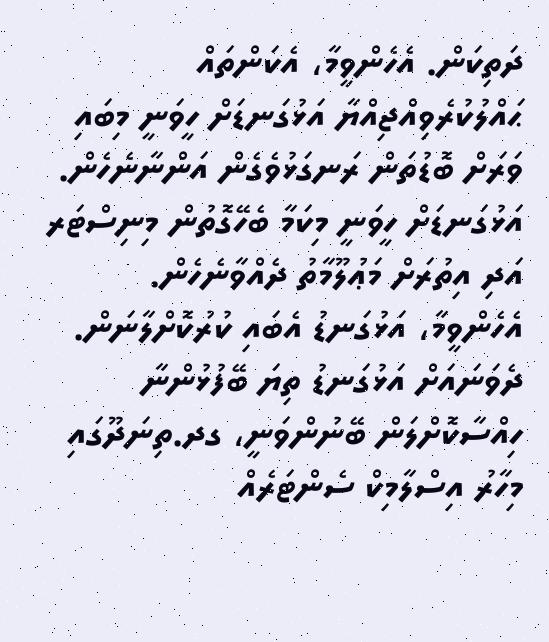ދަތިކަން. އެހެންވީމާ، އެކަންތައް ޙައްލުކުރެވިއްޖިއްޔާ އަޅުގަނޑަށް ހީވަނީ މިބައި ވަރަށް ބޮޑުތަން ރަނގަޅުވެގެން އަންނާނެހެން. އަޅުގަނޑަށް ހީވަނީ މިކަމާ ބެހޭގޮތުން މިނިސްޓަރ އަދި އިތުރަށް މަޢުލޫމާތު ދެއްވާނެހެން. އެހެންވީމާ، އަޅުގަނޑު އެބައި ކުރުކޮށްލާނަން.
ދެވަނައަށް އަޅުގަނޑު ތިޔަ ބޭފުޅުންނާ ހިއްސާކޮށްލަން ބޭނުންވަނީ، ގދ.ތިނަދޫގައި މިހާރު އިސްލާމިކް ސެންޓަރެއް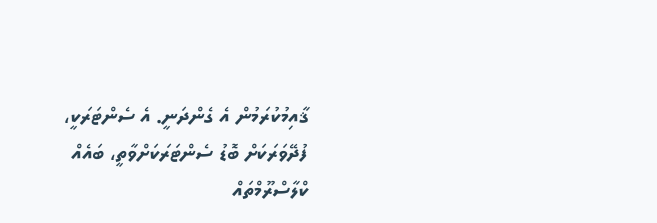ޤާއިމުކުރަމުން އެ ގެންދަނީ. އެ ސެންޓަރަކީ، ފުދޭވަރަކަށް ބޮޑު ސެންޓަރަކަށްވާތީ، ބައެއް ކްލާސްރޫމްތައް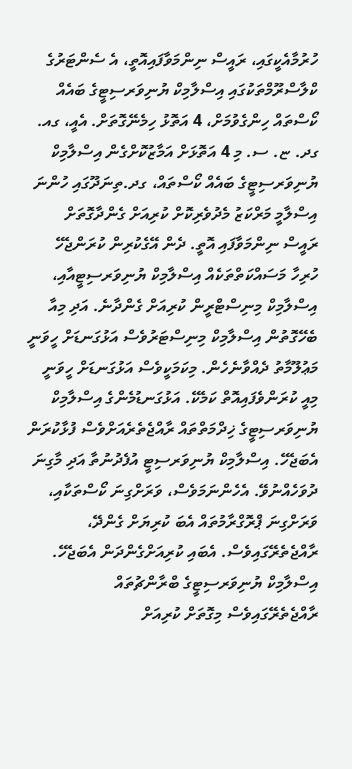ހުރުމާއެކީގައި، ރައީސް ނިންމަވާފައިއޮތީ، އެ ސެންޓަރުގެ ކްލާސްރޫމްތަކުގައި އިސްލާމިކް ޔުނިވަރސިޓީގެ ބައެއް ކޯސްތައް ހިންގެވުމަށް، 4 އަތޮޅު ހިމެނޭގޮތަށް. އެއީ، ގއ. ގދ. ޏ. ސ. މި 4 އަތޮޅަށް އަމާޒުކޮށްގެން އިސްލާމިކް ޔުނިވަރސިޓީގެ ބައެއް ކޯސްތައް، ގދ.ތިނަދޫގައި ހުންނަ އިސްލާމީ މަރްކަޒު މެދުވެރިކޮށް ކުރިއަށް ގެންދާގޮތަށް ރައީސް ނިންމަވާފައި އޮތީ. ދެން އޭގެކުރިން ކުރަންޖެހޭ ހުރިހާ މަސައްކަތްތަކެއް އިސްލާމިކް ޔުނިވަރސިޓީއާއި، އިސްލާމިކް މިނިސްޓްރީން ކުރިއަށް ގެންދާނެ. އަދި މިއާ ބެހޭގޮތުން އިސްލާމިކް މިނިސްޓަރުވެސް އަޅުގަނޑަށް ހީވަނީ މަޢުލޫމާތު ދެއްވާނެހެން. މިކަމަކީވެސް އަޅުގަނޑަށް ހީވަނީ މިއީ ކުރަންވެފައިއޮތް ކަމެކޭ. އަޅުގަނޑުމެންގެ އިސްލާމިކް ޔުނިވަރސިޓީގެ ޚިދްމަތްތައް ރާއްޖެތެރެއަށްވެސް ފުޅާކުރަން އެބަޖެހޭ. އިސްލާމިކް ޔުނިވަރސިޓީ އުފެދުނުތާ އަދި މާގިނަ ދުވަހެއްނުވޭ. އެހެންނަމަވެސް، ވަރަށްގިނަ ކޯސްތަކާއި، ވަރަށްގިނަ ޕްރޮގްރާމުތައް އެބަ ކުރިޔަށް ގެންދޭ، ރާއްޖެތެރޭގައިވެސް. އެބައި ކުރިއަށްގެންދަން އެބަޖެހޭ. އިސްލާމިކް ޔުނިވަރސިޓީގެ ބްރާންޗުތައް ރާއްޖެތެރޭގައިވެސް މިގޮތަށް ކުރިއަށް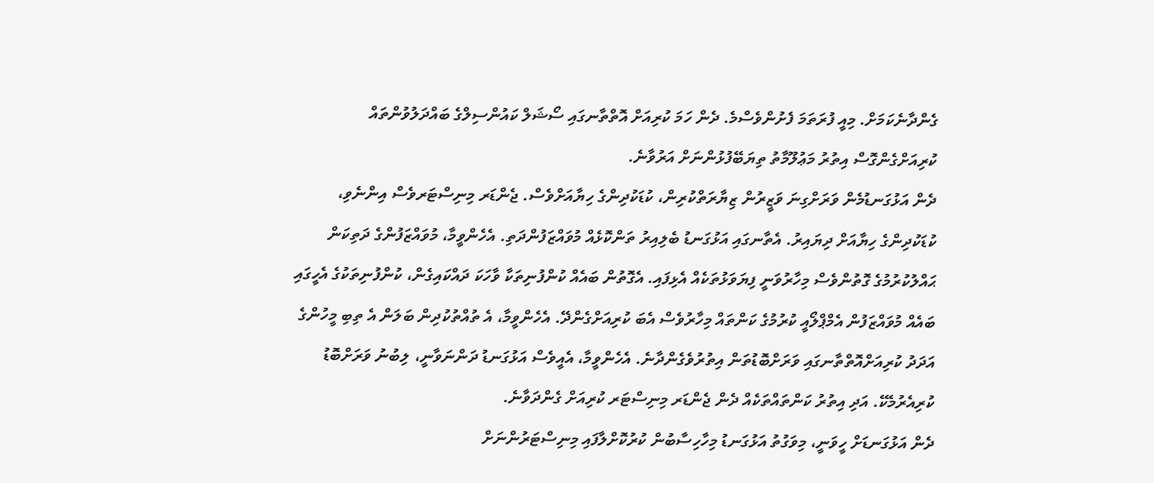ގެންދާނެކަމަށް. މިއީ ފުރަތަމަ ފެށުންވެސްމެ. ދެން ހަމަ ކުރިއަށް އޮތްތާނގައި ސޯޝަލް ކައުންސިލްގެ ބައްދަލުވުންތައް ކުރިއަށްގެންގޮސް އިތުރު މަޢުލޫމާތު ތިޔަބޭފުޅުންނަށް އަރުވާނެ.
ދެން އަޅުގަނޑުމެން ވަރަށްގިނަ ވަޒީރުން ޒިޔާރަތްކުރިން، ކުޑަކުދިންގެ ހިޔާއަށްވެސް. ޖެންޑަރ މިނިސްޓަރވެސް އިންނެވި، ކުޑަކުދިންގެ ހިޔާއަށް ދިޔައިރު. އެތާނގައި އަޅުގަނޑު ބެލިއިރު ތަންކޮޅެއް މުވައްޒަފުންދަތި. އެހެންވީމާ، މުވައްޒަފުންގެ ދަތިކަން ޙައްލުކުރުމުގެ ގޮތުންވެސް މިހާރުވަނީ ފިޔަވަޅުތަކެއް އެޅިފައި. އެގޮތުން ބައެއް ކުންފުނިތަކާ ވާހަކަ ދައްކައިގެން، ކުންފުނިތަކުގެ އެހީގައި ބައެއް މުވައްޒަފުން އެމްޕްލޯއީ ކުރުމުގެ ކަންތައް މިހާރުވެސް އެބަ ކުރިއަށްގެންދޭ. އެހެންވީމާ، އެ ތުއްތުކުދިން ބަލަން އެ ތިބި މީހުންގެ އަދަދު ކުރިއަށްއޮތްތާނގައި ވަރަށްބޮޑުތަން އިތުރުވެގެންދާނެ. އެހެންވީމާ، އެއީވެސް އަޅުގަނޑު ދަންނަވާނީ، ލިބުނު ވަރަށްބޮޑު ކުރިއެރުމެކޭ. އަދި އިތުރު ކަންތައްތަކެއް ދެން ޖެންޑަރ މިނިސްޓަރ ކުރިއަށް ގެންދަވާނެ.
ދެން އަޅުގަނޑަށް ހީވަނީ، މިވަގުތު އަޅުގަނޑު މިހާހިސާބުން ކުރުކޮށްލާފައި މިނިސްޓަރުންނަށް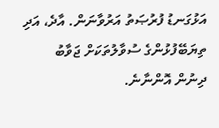އަޅުގަނޑު ފުރުޞަތު އަރުވާނަން. އާދެ، އަދި ތިޔަބޭފުޅުންގެ ސުވާލުތަކަށް ޖަވާބު ދިނުން އޮންނާނެ.